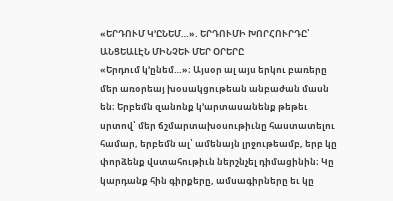«ԵՐԴՈՒՄ Կ՚ԸՆԵՄ…». ԵՐԴՈՒՄԻ ԽՈՐՀՈՒՐԴԸ՝ ԱՆՑԵԱԼԷՆ ՄԻՆՉԵՒ ՄԵՐ ՕՐԵՐԸ
«Երդում կ՚ընեմ…»։ Այսօր ալ այս երկու բառերը մեր առօրեայ խօսակցութեան անբաժան մասն են։ Երբեմն զանոնք կ՚արտասանենք թեթեւ սրտով՝ մեր ճշմարտախօսութիւնը հաստատելու համար, երբեմն ալ՝ ամենայն լրջութեամբ, երբ կը փորձենք վստահութիւն ներշնչել դիմացինին։ Կը կարդանք հին գիրքերը, ամսագիրները եւ կը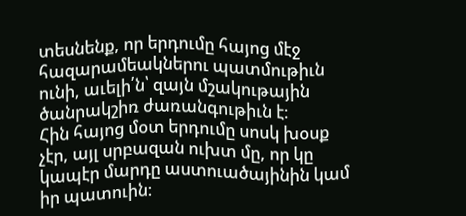տեսնենք, որ երդումը հայոց մէջ հազարամեակներու պատմութիւն ունի, աւելի՛ն՝ զայն մշակութային ծանրակշիռ ժառանգութիւն է։
Հին հայոց մօտ երդումը սոսկ խօսք չէր, այլ սրբազան ուխտ մը, որ կը կապէր մարդը աստուածայինին կամ իր պատուին։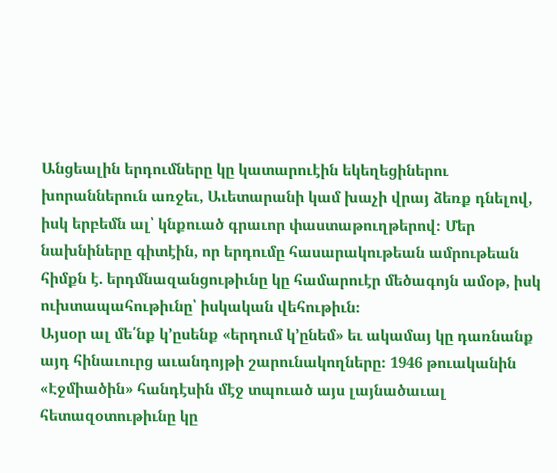Անցեալին երդումները կը կատարուէին եկեղեցիներու խորաններուն առջեւ, Աւետարանի կամ խաչի վրայ ձեռք դնելով, իսկ երբեմն ալ՝ կնքուած գրաւոր փաստաթուղթերով։ Մեր նախնիները գիտէին, որ երդումը հասարակութեան ամրութեան հիմքն է. երդմնազանցութիւնը կը համարուէր մեծագոյն ամօթ, իսկ ուխտապահութիւնը՝ իսկական վեհութիւն։
Այսօր ալ մե՛նք կ՚ըսենք «երդում կ՚ընեմ» եւ ակամայ կը դառնանք այդ հինաւուրց աւանդոյթի շարունակողները։ 1946 թուականին «Էջմիածին» հանդէսին մէջ տպուած այս լայնածաւալ հետազօտութիւնը կը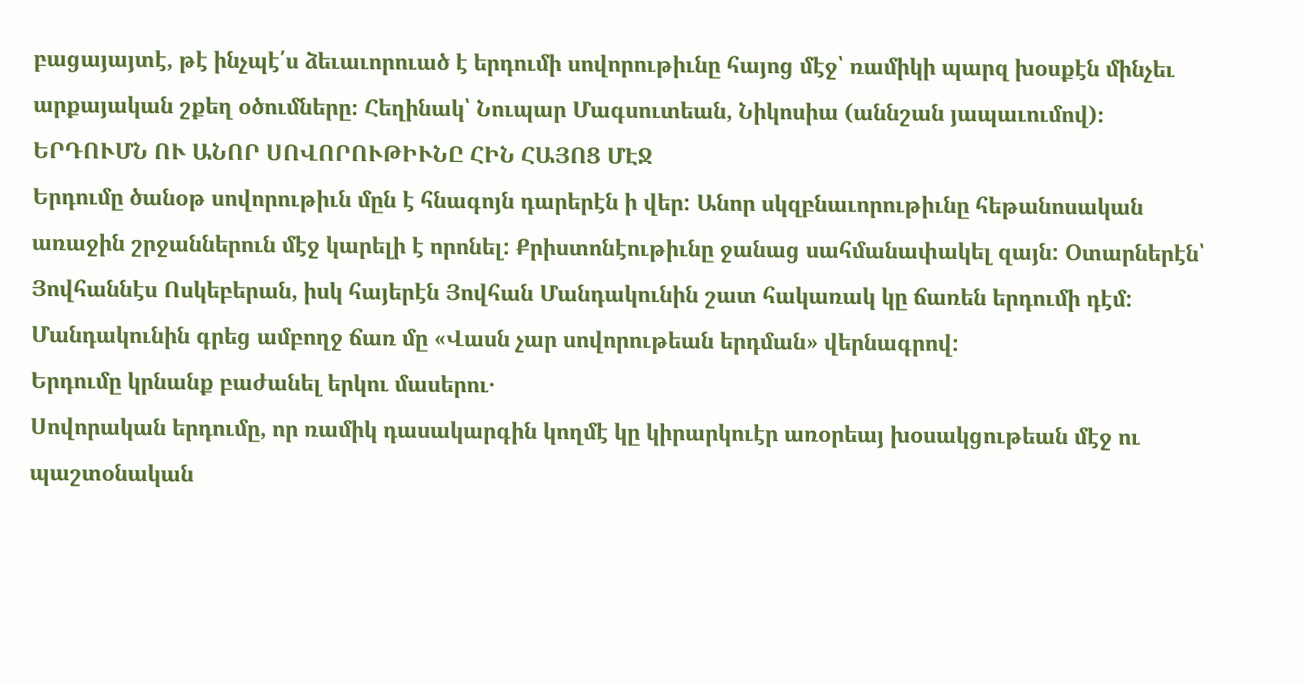բացայայտէ, թէ ինչպէ՛ս ձեւաւորուած է երդումի սովորութիւնը հայոց մէջ՝ ռամիկի պարզ խօսքէն մինչեւ արքայական շքեղ օծումները։ Հեղինակ՝ Նուպար Մագսուտեան, Նիկոսիա (աննշան յապաւումով)։
ԵՐԴՈՒՄՆ ՈՒ ԱՆՈՐ ՍՈՎՈՐՈՒԹԻՒՆԸ ՀԻՆ ՀԱՅՈՑ ՄԷՋ
Երդումը ծանօթ սովորութիւն մըն է հնագոյն դարերէն ի վեր: Անոր սկզբնաւորութիւնը հեթանոսական առաջին շրջաններուն մէջ կարելի է որոնել: Քրիստոնէութիւնը ջանաց սահմանափակել զայն: Օտարներէն՝ Յովհաննէս Ոսկեբերան, իսկ հայերէն Յովհան Մանդակունին շատ հակառակ կը ճառեն երդումի դէմ: Մանդակունին գրեց ամբողջ ճառ մը «Վասն չար սովորութեան երդման» վերնագրով:
Երդումը կրնանք բաժանել երկու մասերու․
Սովորական երդումը, որ ռամիկ դասակարգին կողմէ կը կիրարկուէր առօրեայ խօսակցութեան մէջ ու պաշտօնական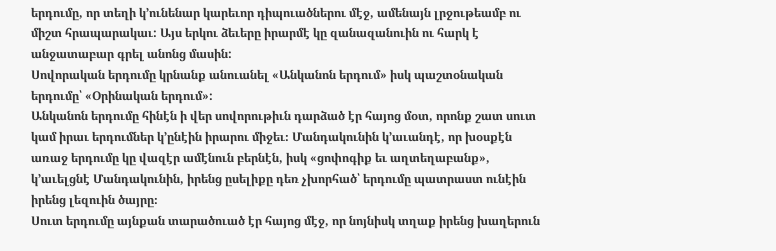երդումը, որ տեղի կ՚ունենար կարեւոր դիպուածներու մէջ, ամենայն լրջութեամբ ու միշտ հրապարակաւ: Այս երկու ձեւերը իրարմէ կը զանազանուին ու հարկ է անջատաբար գրել անոնց մասին:
Սովորական երդումը կրնանք անուանել «Անկանոն երդում» իսկ պաշտօնական երդումը՝ «Օրինական երդում»:
Անկանոն երդումը հինէն ի վեր սովորութիւն դարձած էր հայոց մօտ, որոնք շատ սուտ կամ իրաւ երդումներ կ՚ընէին իրարու միջեւ։ Մանդակունին կ՚աւանդէ, որ խօսքէն առաջ երդումը կը վազէր ամէնուն բերնէն, իսկ «ցոփոգիք եւ աղտեղաբանք», կ՚աւելցնէ Մանդակունին, իրենց ըսելիքը դեռ չխորհած՝ երդումը պատրաստ ունէին իրենց լեզուին ծայրը։
Սուտ երդումը այնքան տարածուած էր հայոց մէջ, որ նոյնիսկ տղաք իրենց խաղերուն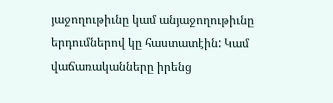յաջողութիւնը կամ անյաջողութիւնը երդումներով կը հաստատէին: Կամ վաճառականները իրենց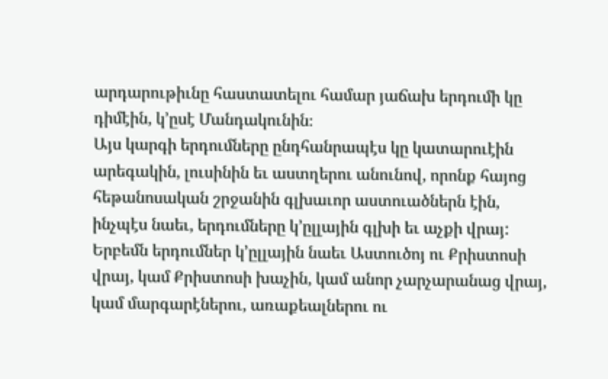արդարութիւնը հաստատելու համար յաճախ երդումի կը դիմէին, կ՚ըսէ Մանդակունին։
Այս կարգի երդումները ընդհանրապէս կը կատարուէին արեգակին, լուսինին եւ աստղերու անունով, որոնք հայոց հեթանոսական շրջանին գլխաւոր աստուածներն էին, ինչպէս նաեւ, երդումները կ՚ըլլային գլխի եւ աչքի վրայ: Երբեմն երդումներ կ՚ըլլային նաեւ Աստուծոյ ու Քրիստոսի վրայ, կամ Քրիստոսի խաչին, կամ անոր չարչարանաց վրայ, կամ մարգարէներու, առաքեալներու ու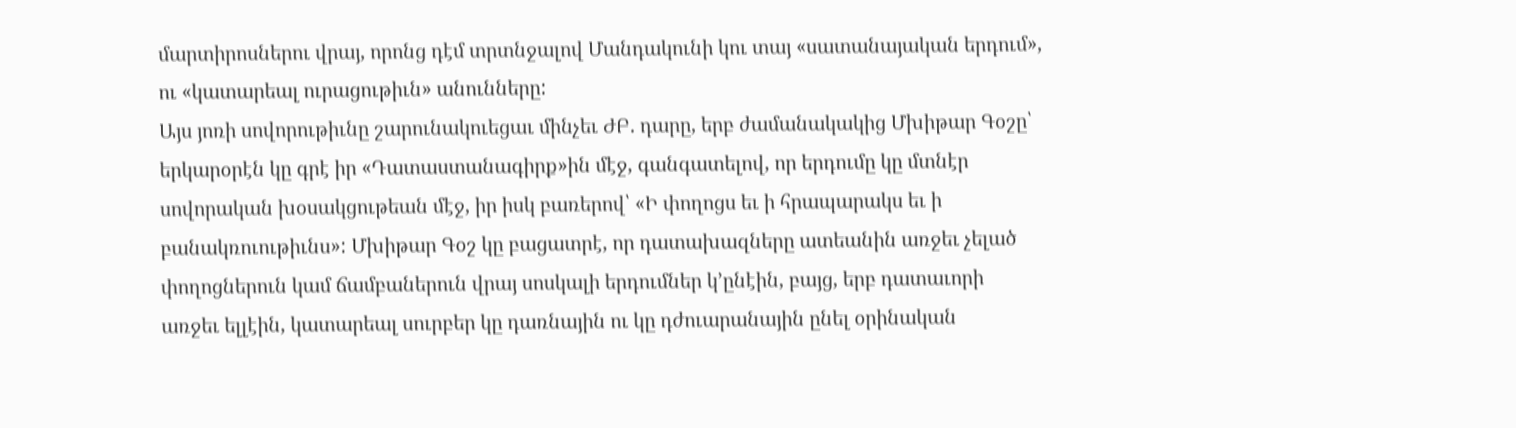մարտիրոսներու վրայ, որոնց դէմ տրտնջալով Մանդակունի կու տայ «սատանայական երդում», ու «կատարեալ ուրացութիւն» անունները:
Այս յոռի սովորութիւնը շարունակուեցաւ մինչեւ ԺԲ. դարը, երբ ժամանակակից Մխիթար Գօշը՝ երկարօրէն կը գրէ իր «Դատաստանագիրք»ին մէջ, գանգատելով, որ երդումը կը մտնէր սովորական խօսակցութեան մէջ, իր իսկ բառերով՝ «Ի փողոցս եւ ի հրապարակս եւ ի բանակռուութիւնս»: Մխիթար Գօշ կը բացատրէ, որ դատախազները ատեանին առջեւ չելած փողոցներուն կամ ճամբաներուն վրայ սոսկալի երդումներ կ՚ընէին, բայց, երբ դատաւորի առջեւ ելլէին, կատարեալ սուրբեր կը դառնային ու կը դժուարանային ընել օրինական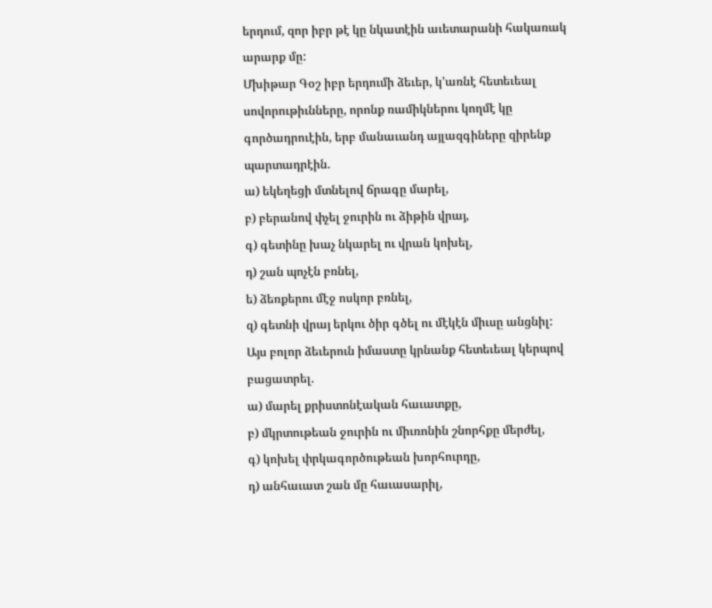երդում, զոր իբր թէ կը նկատէին աւետարանի հակառակ արարք մը:
Մխիթար Գօշ իբր երդումի ձեւեր, կ՚առնէ հետեւեալ սովորութիւնները, որոնք ռամիկներու կողմէ կը գործադրուէին, երբ մանաւանդ այլազգիները զիրենք պարտադրէին.
ա) եկեղեցի մտնելով ճրագը մարել,
բ) բերանով փչել ջուրին ու ձիթին վրայ,
գ) գետինը խաչ նկարել ու վրան կոխել,
դ) շան պոչէն բռնել,
ե) ձեռքերու մէջ ոսկոր բռնել,
զ) գետնի վրայ երկու ծիր գծել ու մէկէն միւսը անցնիլ:
Այս բոլոր ձեւերուն իմաստը կրնանք հետեւեալ կերպով բացատրել.
ա) մարել քրիստոնէական հաւատքը,
բ) մկրտութեան ջուրին ու միւռոնին շնորհքը մերժել,
գ) կոխել փրկագործութեան խորհուրդը,
դ) անհաւատ շան մը հաւասարիլ,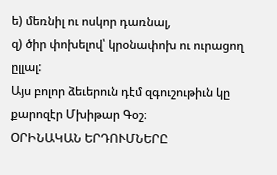ե) մեռնիլ ու ոսկոր դառնալ,
զ) ծիր փոխելով՝ կրօնափոխ ու ուրացող ըլլալ:
Այս բոլոր ձեւերուն դէմ զգուշութիւն կը քարոզէր Մխիթար Գօշ։
ՕՐԻՆԱԿԱՆ ԵՐԴՈՒՄՆԵՐԸ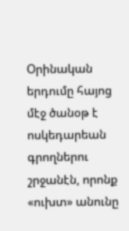Օրինական երդումը հայոց մէջ ծանօթ է ոսկեդարեան գրողներու շրջանէն, որոնք «ուխտ» անունը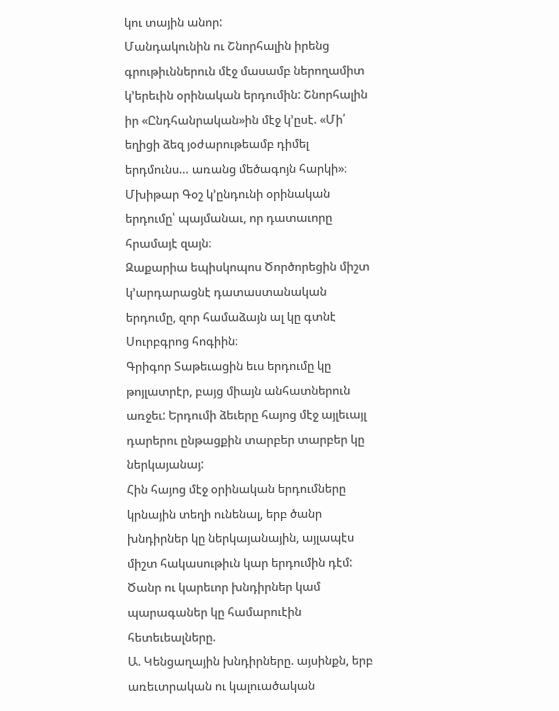կու տային անոր:
Մանդակունին ու Շնորհալին իրենց գրութիւններուն մէջ մասամբ ներողամիտ կ՚երեւին օրինական երդումին: Շնորհալին իր «Ընդհանրական»ին մէջ կ՚ըսէ. «Մի՛ եղիցի ձեզ յօժարութեամբ դիմել երդմունս… առանց մեծագոյն հարկի»։
Մխիթար Գօշ կ՚ընդունի օրինական երդումը՝ պայմանաւ, որ դատաւորը հրամայէ զայն։
Զաքարիա եպիսկոպոս Ծործորեցին միշտ կ՚արդարացնէ դատաստանական երդումը, զոր համաձայն ալ կը գտնէ Սուրբգրոց հոգիին։
Գրիգոր Տաթեւացին եւս երդումը կը թոյլատրէր, բայց միայն անհատներուն առջեւ: Երդումի ձեւերը հայոց մէջ այլեւայլ դարերու ընթացքին տարբեր տարբեր կը ներկայանայ:
Հին հայոց մէջ օրինական երդումները կրնային տեղի ունենալ, երբ ծանր խնդիրներ կը ներկայանային, այլապէս միշտ հակասութիւն կար երդումին դէմ:
Ծանր ու կարեւոր խնդիրներ կամ պարագաներ կը համարուէին հետեւեալները.
Ա. Կենցաղային խնդիրները. այսինքն, երբ առեւտրական ու կալուածական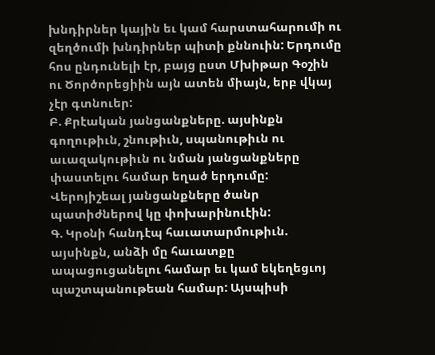խնդիրներ կային եւ կամ հարստահարումի ու զեղծումի խնդիրներ պիտի քննուին: Երդումը հոս ընդունելի էր, բայց ըստ Մխիթար Գօշին ու Ծործորեցիին այն ատեն միայն, երբ վկայ չէր գտնուեր:
Բ. Քրէական յանցանքները. այսինքն գողութիւն, շնութիւն, սպանութիւն ու աւազակութիւն ու նման յանցանքները փաստելու համար եղած երդումը: Վերոյիշեալ յանցանքները ծանր պատիժներով կը փոխարինուէին:
Գ. Կրօնի հանդէպ հաւատարմութիւն. այսինքն, անձի մը հաւատքը ապացուցանելու համար եւ կամ եկեղեցւոյ պաշտպանութեան համար: Այսպիսի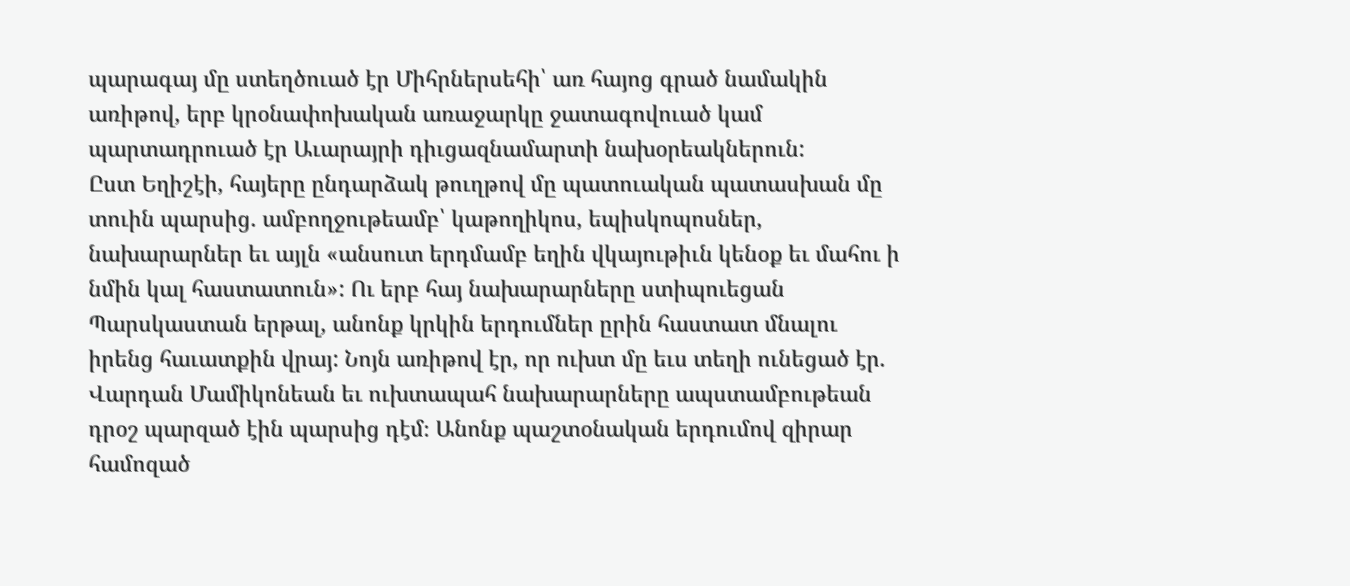պարագայ մը ստեղծուած էր Միհրներսեհի՝ առ հայոց գրած նամակին առիթով, երբ կրօնափոխական առաջարկը ջատագովուած կամ պարտադրուած էր Աւարայրի դիւցազնամարտի նախօրեակներուն:
Ըստ Եղիշէի, հայերը ընդարձակ թուղթով մը պատուական պատասխան մը տուին պարսից. ամբողջութեամբ՝ կաթողիկոս, եպիսկոպոսներ, նախարարներ եւ այլն «անսուտ երդմամբ եղին վկայութիւն կենօք եւ մահու ի նմին կալ հաստատուն»: Ու երբ հայ նախարարները ստիպուեցան Պարսկաստան երթալ, անոնք կրկին երդումներ ըրին հաստատ մնալու իրենց հաւատքին վրայ: Նոյն առիթով էր, որ ուխտ մը եւս տեղի ունեցած էր. Վարդան Մամիկոնեան եւ ուխտապահ նախարարները ապստամբութեան դրօշ պարզած էին պարսից դէմ։ Անոնք պաշտօնական երդումով զիրար համոզած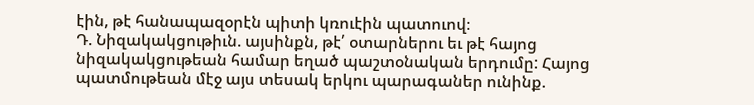էին, թէ հանապազօրէն պիտի կռուէին պատուով։
Դ. Նիզակակցութիւն. այսինքն, թէ՛ օտարներու եւ թէ հայոց նիզակակցութեան համար եղած պաշտօնական երդումը: Հայոց պատմութեան մէջ այս տեսակ երկու պարագաներ ունինք.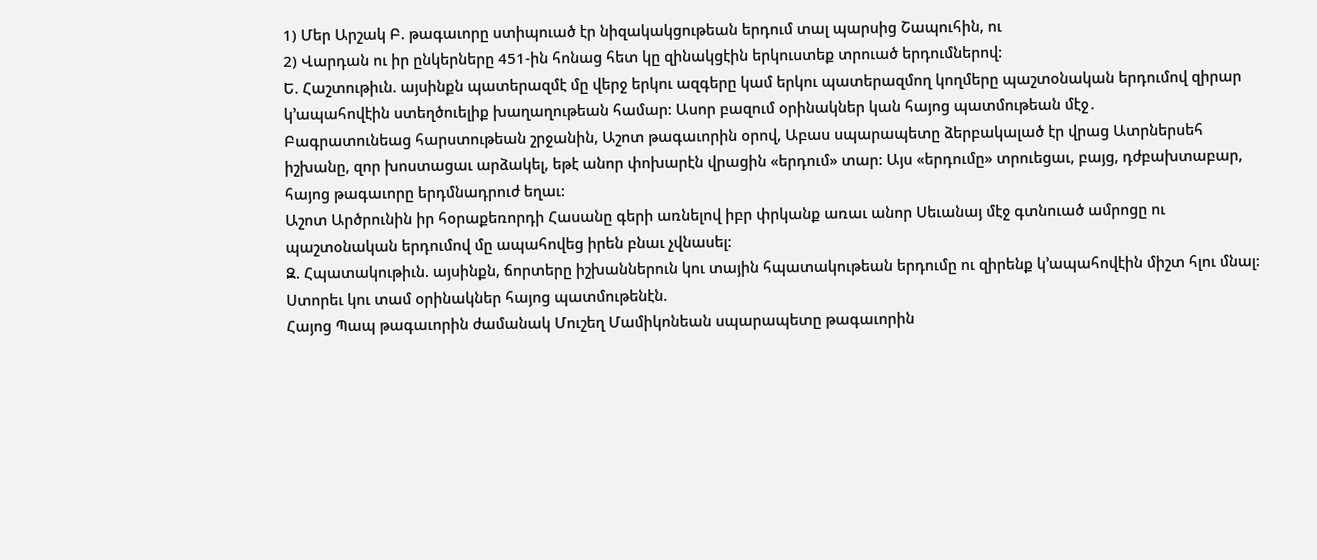1) Մեր Արշակ Բ. թագաւորը ստիպուած էր նիզակակցութեան երդում տալ պարսից Շապուհին, ու
2) Վարդան ու իր ընկերները 451-ին հոնաց հետ կը զինակցէին երկուստեք տրուած երդումներով:
Ե. Հաշտութիւն. այսինքն պատերազմէ մը վերջ երկու ազգերը կամ երկու պատերազմող կողմերը պաշտօնական երդումով զիրար կ՚ապահովէին ստեղծուելիք խաղաղութեան համար: Ասոր բազում օրինակներ կան հայոց պատմութեան մէջ․
Բագրատունեաց հարստութեան շրջանին, Աշոտ թագաւորին օրով, Աբաս սպարապետը ձերբակալած էր վրաց Ատրներսեհ իշխանը, զոր խոստացաւ արձակել, եթէ անոր փոխարէն վրացին «երդում» տար: Այս «երդումը» տրուեցաւ, բայց, դժբախտաբար, հայոց թագաւորը երդմնադրուժ եղաւ:
Աշոտ Արծրունին իր հօրաքեռորդի Հասանը գերի առնելով իբր փրկանք առաւ անոր Սեւանայ մէջ գտնուած ամրոցը ու պաշտօնական երդումով մը ապահովեց իրեն բնաւ չվնասել:
Զ. Հպատակութիւն. այսինքն, ճորտերը իշխաններուն կու տային հպատակութեան երդումը ու զիրենք կ՚ապահովէին միշտ հլու մնալ:
Ստորեւ կու տամ օրինակներ հայոց պատմութենէն.
Հայոց Պապ թագաւորին ժամանակ Մուշեղ Մամիկոնեան սպարապետը թագաւորին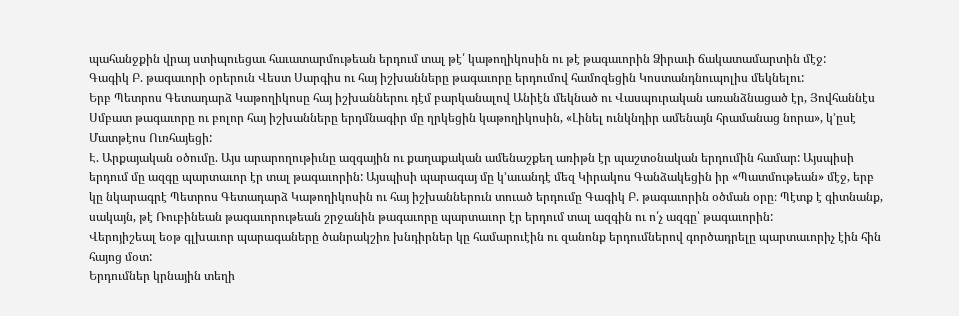պահանջքին վրայ ստիպուեցաւ հաւատարմութեան երդում տալ թէ՛ կաթողիկոսին ու թէ թագաւորին Ձիրաւի ճակատամարտին մէջ:
Գագիկ Բ. թագաւորի օրերուն Վեստ Սարգիս ու հայ իշխանները թագաւորը երդումով համոզեցին Կոստանդնուպոլիս մեկնելու:
Երբ Պետրոս Գետադարձ Կաթողիկոսը հայ իշխաններու դէմ բարկանալով Անիէն մեկնած ու Վասպուրական առանձնացած էր, Յովհաննէս Սմբատ թագաւորը ու բոլոր հայ իշխանները երդմնագիր մը ղրկեցին կաթողիկոսին, «Լինել ունկնդիր ամենայն հրամանաց նորա», կ՚ըսէ Մատթէոս Ուռհայեցի:
Է. Արքայական օծումը. Այս արարողութիւնը ազգային ու քաղաքական ամենաշքեղ առիթն էր պաշտօնական երդումին համար: Այսպիսի երդում մը ազգը պարտաւոր էր տալ թագաւորին: Այսպիսի պարագայ մը կ՚աւանդէ մեզ Կիրակոս Գանձակեցին իր «Պատմութեան» մէջ, երբ կը նկարագրէ Պետրոս Գետադարձ Կաթողիկոսին ու հայ իշխաններուն տուած երդումը Գագիկ Բ. թագաւորին օծման օրը։ Պէտք է գիտնանք, սակայն, թէ Ռուբինեան թագաւորութեան շրջանին թագաւորը պարտաւոր էր երդում տալ ազգին ու ո՛չ ազգը՝ թագաւորին:
Վերոյիշեալ եօթ գլխաւոր պարագաները ծանրակշիռ խնդիրներ կը համարուէին ու զանոնք երդումներով գործադրելը պարտաւորիչ էին հին հայոց մօտ:
Երդումներ կրնային տեղի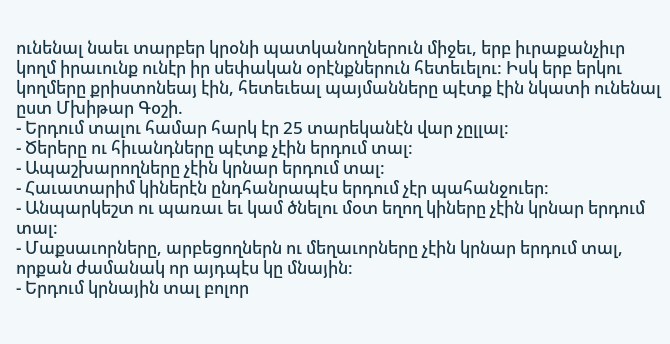ունենալ նաեւ տարբեր կրօնի պատկանողներուն միջեւ, երբ իւրաքանչիւր կողմ իրաւունք ունէր իր սեփական օրէնքներուն հետեւելու: Իսկ երբ երկու կողմերը քրիստոնեայ էին, հետեւեալ պայմանները պէտք էին նկատի ունենալ ըստ Մխիթար Գօշի.
- Երդում տալու համար հարկ էր 25 տարեկանէն վար չըլլալ:
- Ծերերը ու հիւանդները պէտք չէին երդում տալ:
- Ապաշխարողները չէին կրնար երդում տալ:
- Հաւատարիմ կիներէն ընդհանրապէս երդում չէր պահանջուեր:
- Անպարկեշտ ու պառաւ եւ կամ ծնելու մօտ եղող կիները չէին կրնար երդում տալ:
- Մաքսաւորները, արբեցողներն ու մեղաւորները չէին կրնար երդում տալ, որքան ժամանակ որ այդպէս կը մնային:
- Երդում կրնային տալ բոլոր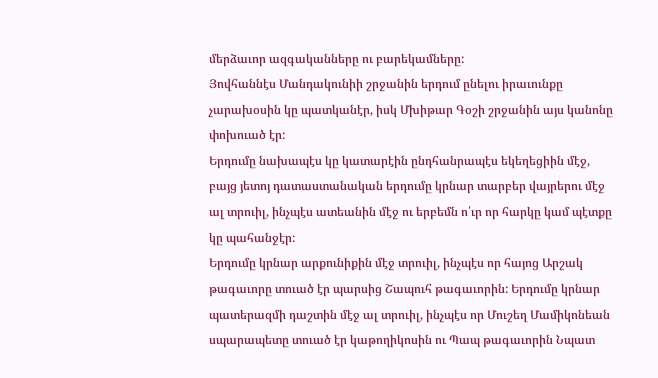մերձաւոր ազգականները ու բարեկամները:
Յովհաննէս Մանդակունիի շրջանին երդում ընելու իրաւունքը չարախօսին կը պատկանէր, իսկ Մխիթար Գօշի շրջանին այս կանոնը փոխուած էր:
Երդումը նախապէս կը կատարէին ընդհանրապէս եկեղեցիին մէջ, բայց յետոյ դատաստանական երդումը կրնար տարբեր վայրերու մէջ ալ տրուիլ, ինչպէս ատեանին մէջ ու երբեմն ո՛ւր որ հարկը կամ պէտքը կը պահանջէր:
Երդումը կրնար արքունիքին մէջ տրուիլ, ինչպէս որ հայոց Արշակ թագաւորը տուած էր պարսից Շապուհ թագաւորին: Երդումը կրնար պատերազմի դաշտին մէջ ալ տրուիլ, ինչպէս որ Մուշեղ Մամիկոնեան սպարապետը տուած էր կաթողիկոսին ու Պապ թագաւորին Նպատ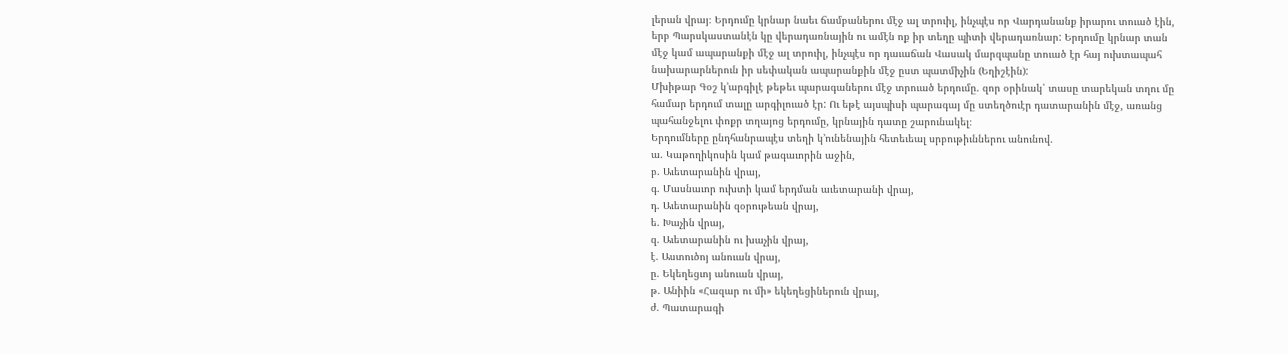լերան վրայ։ Երդումը կրնար նաեւ ճամբաներու մէջ ալ տրուիլ, ինչպէս որ Վարդանանք իրարու տուած էին, երբ Պարսկաստանէն կը վերադառնային ու ամէն ոք իր տեղը պիտի վերադառնար: Երդումը կրնար տան մէջ կամ ապարանքի մէջ ալ տրուիլ, ինչպէս որ դաւաճան Վասակ մարզպանը տուած էր հայ ուխտապահ նախարարներուն իր սեփական ապարանքին մէջ ըստ պատմիչին (Եղիշէին):
Մխիթար Գօշ կ՚արգիլէ թեթեւ պարագաներու մէջ տրուած երդումը. զոր օրինակ՝ տասը տարեկան տղու մը համար երդում տալը արգիլուած էր: Ու եթէ այսպիսի պարագայ մը ստեղծուէր դատարանին մէջ, առանց պահանջելու փոքր տղայոց երդումը, կրնային դատը շարունակել։
Երդումները ընդհանրապէս տեղի կ՚ունենային հետեւեալ սրբութիւններու անունով.
ա. Կաթողիկոսին կամ թագաւորին աջին,
բ. Աւետարանին վրայ,
գ. Մասնաւոր ուխտի կամ երդման աւետարանի վրայ,
դ. Աւետարանին զօրութեան վրայ,
ե. Խաչին վրայ,
զ. Աւետարանին ու խաչին վրայ,
է. Աստուծոյ անուան վրայ,
ը. Եկեղեցւոյ անուան վրայ,
թ. Անիին «Հազար ու մի» եկեղեցիներուն վրայ,
ժ. Պատարագի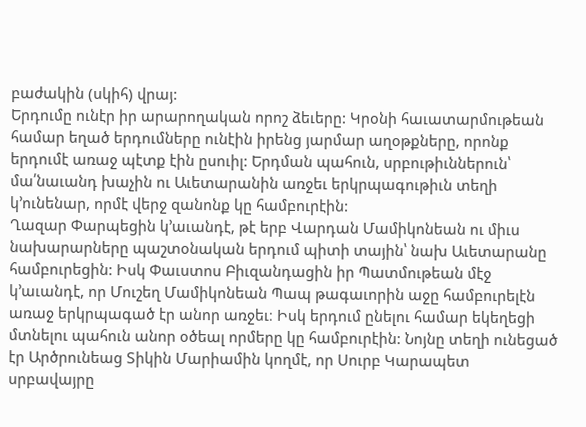բաժակին (սկիհ) վրայ:
Երդումը ունէր իր արարողական որոշ ձեւերը: Կրօնի հաւատարմութեան համար եղած երդումները ունէին իրենց յարմար աղօթքները, որոնք երդումէ առաջ պէտք էին ըսուիլ: Երդման պահուն, սրբութիւններուն՝ մա՛նաւանդ խաչին ու Աւետարանին առջեւ երկրպագութիւն տեղի կ՚ունենար, որմէ վերջ զանոնք կը համբուրէին:
Ղազար Փարպեցին կ՚աւանդէ, թէ երբ Վարդան Մամիկոնեան ու միւս նախարարները պաշտօնական երդում պիտի տային՝ նախ Աւետարանը համբուրեցին: Իսկ Փաւստոս Բիւզանդացին իր Պատմութեան մէջ կ՚աւանդէ, որ Մուշեղ Մամիկոնեան Պապ թագաւորին աջը համբուրելէն առաջ երկրպագած էր անոր առջեւ։ Իսկ երդում ընելու համար եկեղեցի մտնելու պահուն անոր օծեալ որմերը կը համբուրէին: Նոյնը տեղի ունեցած էր Արծրունեաց Տիկին Մարիամին կողմէ, որ Սուրբ Կարապետ սրբավայրը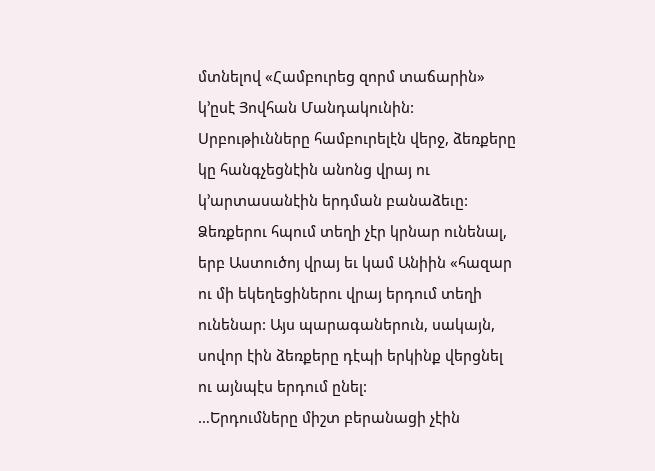մտնելով «Համբուրեց զորմ տաճարին» կ՚ըսէ Յովհան Մանդակունին:
Սրբութիւնները համբուրելէն վերջ, ձեռքերը կը հանգչեցնէին անոնց վրայ ու կ՚արտասանէին երդման բանաձեւը: Ձեռքերու հպում տեղի չէր կրնար ունենալ, երբ Աստուծոյ վրայ եւ կամ Անիին «հազար ու մի եկեղեցիներու վրայ երդում տեղի ունենար: Այս պարագաներուն, սակայն, սովոր էին ձեռքերը դէպի երկինք վերցնել ու այնպէս երդում ընել:
…Երդումները միշտ բերանացի չէին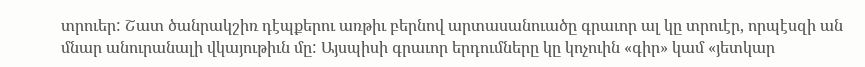տրուեր: Շատ ծանրակշիռ դէպքերու առթիւ բերնով արտասանուածը գրաւոր ալ կը տրուէր, որպէսզի ան մնար անուրանալի վկայութիւն մը: Այսպիսի գրաւոր երդումները կը կոչուին «գիր» կամ «յետկար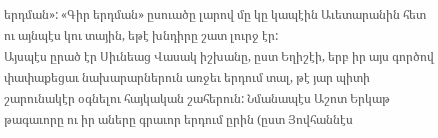երդման»: «Գիր երդման» ըսուածը լարով մը կը կապէին Աւետարանին հետ ու այնպէս կու տային, եթէ խնդիրը շատ լուրջ էր:
Այսպէս ըրած էր Սիւնեաց Վասակ իշխանը, ըստ Եղիշէի, երբ իր այս գործով փափաքեցաւ նախարարներուն առջեւ երդում տալ, թէ յար պիտի շարունակէր օգնելու հայկական շահերուն: Նմանապէս Աշոտ Երկաթ թագաւորը ու իր աները գրաւոր երդում ըրին (ըստ Յովհաննէս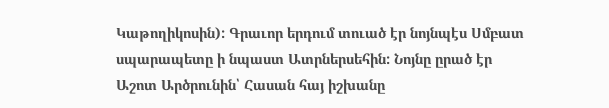Կաթողիկոսին): Գրաւոր երդում տուած էր նոյնպէս Սմբատ սպարապետը ի նպաստ Ատրներսեհին: Նոյնը ըրած էր Աշոտ Արծրունին՝ Հասան հայ իշխանը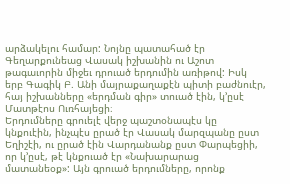արձակելու համար: Նոյնը պատահած էր Գեղարքունեաց Վասակ իշխանին ու Աշոտ թագաւորին միջեւ դրուած երդումին առիթով: Իսկ երբ Գագիկ Բ. Անի մայրաքաղաքէն պիտի բաժնուէր, հայ իշխանները «երդման գիր» տուած էին, կ՚ըսէ Մատթէոս Ուռհայեցի։
Երդումները գրուելէ վերջ պաշտօնապէս կը կնքուէին, ինչպէս ըրած էր Վասակ մարզպանը ըստ Եղիշէի, ու ըրած էին Վարդանանք ըստ Փարպեցիի, որ կ՚ըսէ, թէ կնքուած էր «Նախարարաց մատանեօք»: Այն գրուած երդումները, որոնք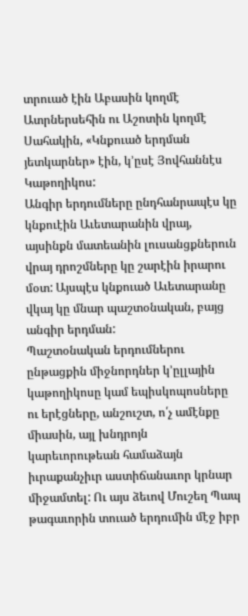տրուած էին Աբասին կողմէ Ատրներսեհին ու Աշոտին կողմէ Սահակին, «Կնքուած երդման յետկարներ» էին, կ՚ըսէ Յովհաննէս Կաթողիկոս:
Անգիր երդումները ընդհանրապէս կը կնքուէին Աւետարանին վրայ, այսինքն մատեանին լուսանցքներուն վրայ դրոշմները կը շարէին իրարու մօտ: Այսպէս կնքուած Աւետարանը վկայ կը մնար պաշտօնական, բայց անգիր երդման:
Պաշտօնական երդումներու ընթացքին միջնորդներ կ՚ըլլային կաթողիկոսը կամ եպիսկոպոսները ու երէցները, անշուշտ, ո՛չ ամէնքը միասին, այլ խնդրոյն կարեւորութեան համաձայն իւրաքանչիւր աստիճանաւոր կրնար միջամտել: Ու այս ձեւով Մուշեղ Պապ թագաւորին տուած երդումին մէջ իբր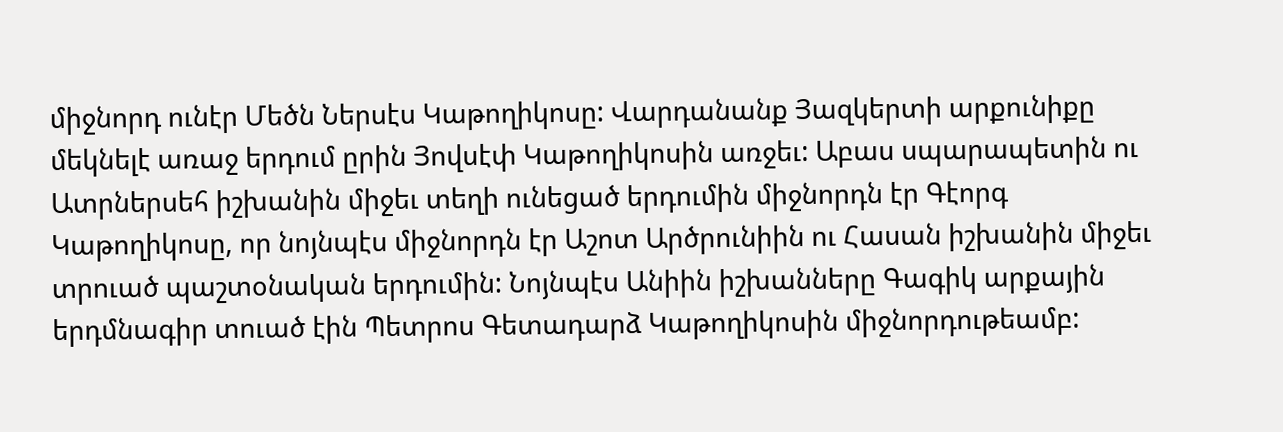միջնորդ ունէր Մեծն Ներսէս Կաթողիկոսը: Վարդանանք Յազկերտի արքունիքը մեկնելէ առաջ երդում ըրին Յովսէփ Կաթողիկոսին առջեւ: Աբաս սպարապետին ու Ատրներսեհ իշխանին միջեւ տեղի ունեցած երդումին միջնորդն էր Գէորգ Կաթողիկոսը, որ նոյնպէս միջնորդն էր Աշոտ Արծրունիին ու Հասան իշխանին միջեւ տրուած պաշտօնական երդումին: Նոյնպէս Անիին իշխանները Գագիկ արքային երդմնագիր տուած էին Պետրոս Գետադարձ Կաթողիկոսին միջնորդութեամբ: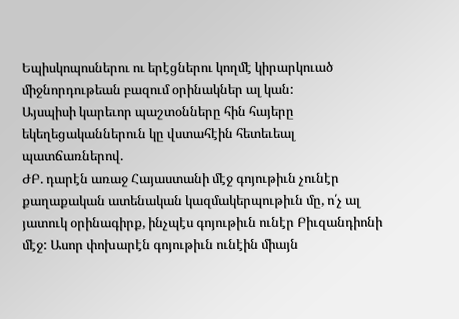Եպիսկոպոսներու ու երէցներու կողմէ կիրարկուած միջնորդութեան բազում օրինակներ ալ կան:
Այսպիսի կարեւոր պաշտօնները հին հայերը եկեղեցականներուն կը վստահէին հետեւեալ պատճառներով.
ԺԲ. դարէն առաջ Հայաստանի մէջ գոյութիւն չունէր քաղաքական ատենական կազմակերպութիւն մը, ո՛չ ալ յատուկ օրինագիրք, ինչպէս գոյութիւն ունէր Բիւզանդիոնի մէջ: Ասոր փոխարէն գոյութիւն ունէին միայն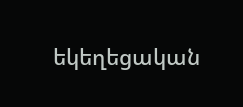եկեղեցական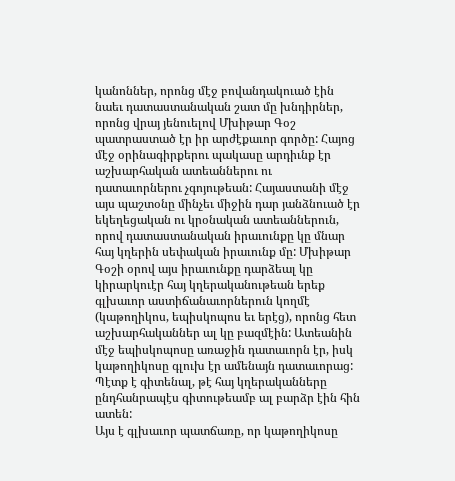կանոններ, որոնց մէջ բովանդակուած էին նաեւ դատաստանական շատ մը խնդիրներ, որոնց վրայ յենուելով Մխիթար Գօշ պատրաստած էր իր արժէքաւոր գործը: Հայոց մէջ օրինագիրքերու պակասը արդիւնք էր աշխարհական ատեաններու ու դատաւորներու չգոյութեան: Հայաստանի մէջ այս պաշտօնը մինչեւ միջին դար յանձնուած էր եկեղեցական ու կրօնական ատեաններուն, որով դատաստանական իրաւունքը կը մնար հայ կղերին սեփական իրաւունք մը: Մխիթար Գօշի օրով այս իրաւունքը դարձեալ կը կիրարկուէր հայ կղերականութեան երեք գլխաւոր աստիճանաւորներուն կողմէ (կաթողիկոս, եպիսկոպոս եւ երէց), որոնց հետ աշխարհականներ ալ կը բազմէին: Ատեանին մէջ եպիսկոպոսը առաջին դատաւորն էր, իսկ կաթողիկոսը գլուխ էր ամենայն դատաւորաց: Պէտք է գիտենալ, թէ հայ կղերականները ընդհանրապէս գիտութեամբ ալ բարձր էին հին ատեն:
Այս է գլխաւոր պատճառը, որ կաթողիկոսը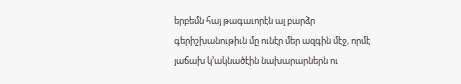երբեմն հայ թագաւորէն ալ բարձր գերիշխանութիւն մը ունէր մեր ազգին մէջ, որմէ յաճախ կ՚ակնածէին նախարարներն ու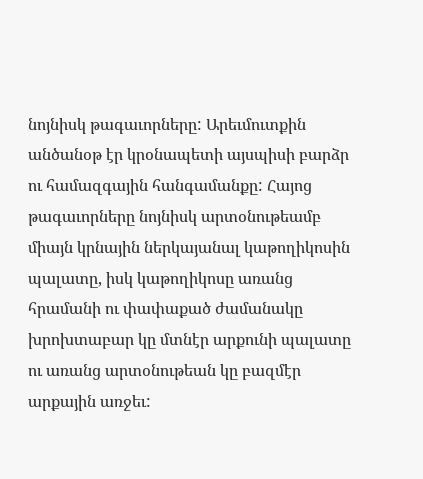նոյնիսկ թագաւորները: Արեւմուտքին անծանօթ էր կրօնապետի այսպիսի բարձր ու համազգային հանգամանքը: Հայոց թագաւորները նոյնիսկ արտօնութեամբ միայն կրնային ներկայանալ կաթողիկոսին պալատը, իսկ կաթողիկոսը առանց հրամանի ու փափաքած ժամանակը խրոխտաբար կը մտնէր արքունի պալատը ու առանց արտօնութեան կը բազմէր արքային առջեւ: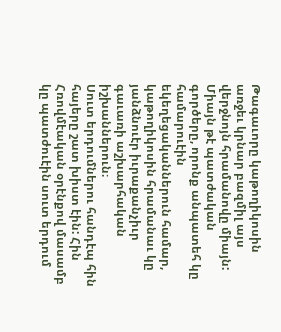Թագաւորը կաթողիկոսին առջեւ կրնար բազմիլ այս վերջնոյն հրամանովը միայն:
Միայն թէ պատժական գործերը, որոնք անպատեհ կը համարուէին եկեղեցականներուն համար, կաթողիկոսին հրամանաւ կը յանձնուէր իւրաքանչիւր գաւառի աշխարհական իշխաններուն։
Սուտ երդումներու հանդէպ հին հայերը շատ խիստ էին: Հին Հռովմէական օրէնքով մասամբ կը պատժուէին սուտ երդում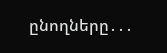ընողները․․․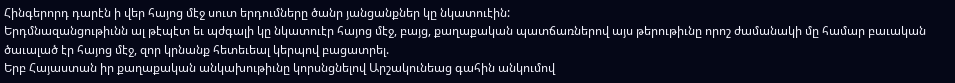Հինգերորդ դարէն ի վեր հայոց մէջ սուտ երդումները ծանր յանցանքներ կը նկատուէին:
Երդմնազանցութիւնն ալ թէպէտ եւ պժգալի կը նկատուէր հայոց մէջ, բայց, քաղաքական պատճառներով այս թերութիւնը որոշ ժամանակի մը համար բաւական ծաւալած էր հայոց մէջ, զոր կրնանք հետեւեալ կերպով բացատրել.
Երբ Հայաստան իր քաղաքական անկախութիւնը կորսնցնելով Արշակունեաց գահին անկումով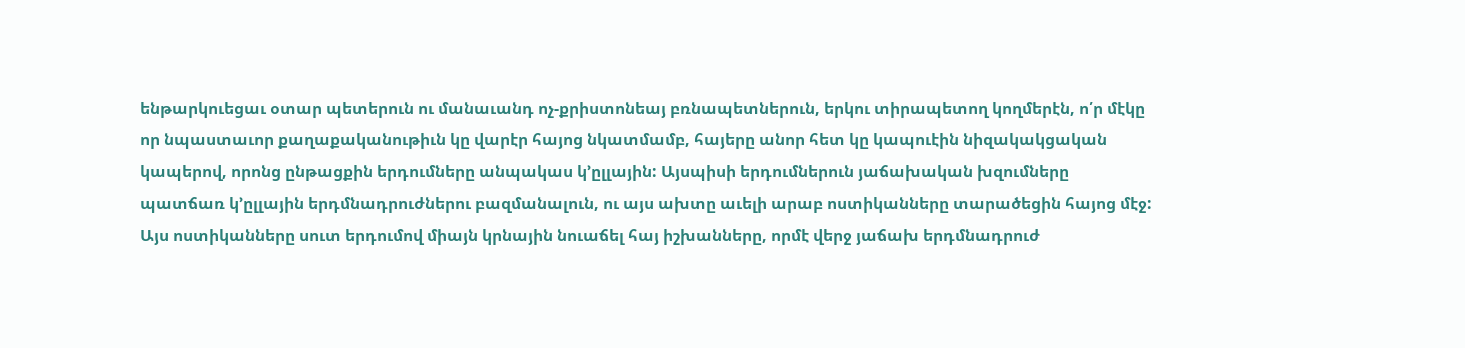ենթարկուեցաւ օտար պետերուն ու մանաւանդ ոչ-քրիստոնեայ բռնապետներուն, երկու տիրապետող կողմերէն, ո՛ր մէկը որ նպաստաւոր քաղաքականութիւն կը վարէր հայոց նկատմամբ, հայերը անոր հետ կը կապուէին նիզակակցական կապերով, որոնց ընթացքին երդումները անպակաս կ՚ըլլային: Այսպիսի երդումներուն յաճախական խզումները պատճառ կ՚ըլլային երդմնադրուժներու բազմանալուն, ու այս ախտը աւելի արաբ ոստիկանները տարածեցին հայոց մէջ: Այս ոստիկանները սուտ երդումով միայն կրնային նուաճել հայ իշխանները, որմէ վերջ յաճախ երդմնադրուժ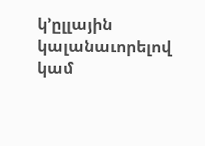կ՚ըլլային կալանաւորելով կամ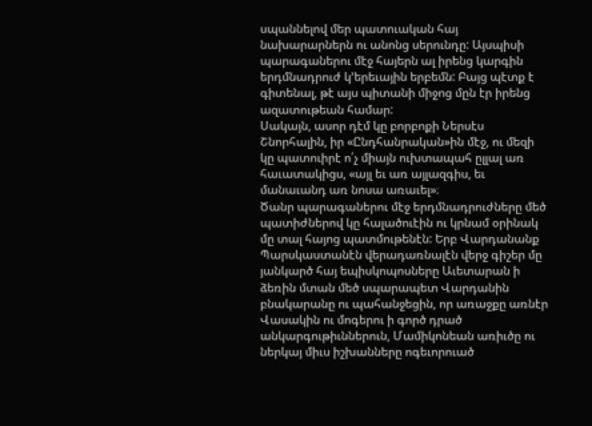սպաննելով մեր պատուական հայ նախարարներն ու անոնց սերունդը: Այսպիսի պարագաներու մէջ հայերն ալ իրենց կարգին երդմնադրուժ կ՚երեւային երբեմն: Բայց պէտք է գիտենալ, թէ այս պիտանի միջոց մըն էր իրենց ազատութեան համար:
Սակայն, ասոր դէմ կը բորբոքի Ներսէս Շնորհալին, իր «Ընդհանրական»ին մէջ, ու մեզի կը պատուիրէ ո՛չ միայն ուխտապահ ըլլալ առ հաւատակիցս, «այլ եւ առ այլազգիս, եւ մանաւանդ առ նոսա առաւել»։
Ծանր պարագաներու մէջ երդմնադրուժները մեծ պատիժներով կը հալածուէին ու կրնամ օրինակ մը տալ հայոց պատմութենէն: Երբ Վարդանանք Պարսկաստանէն վերադառնալէն վերջ գիշեր մը յանկարծ հայ եպիսկոպոսները Աւետարան ի ձեռին մտան մեծ սպարապետ Վարդանին բնակարանը ու պահանջեցին, որ առաջքը առնէր Վասակին ու մոգերու ի գործ դրած անկարգութիւններուն, Մամիկոնեան առիւծը ու ներկայ միւս իշխանները ոգեւորուած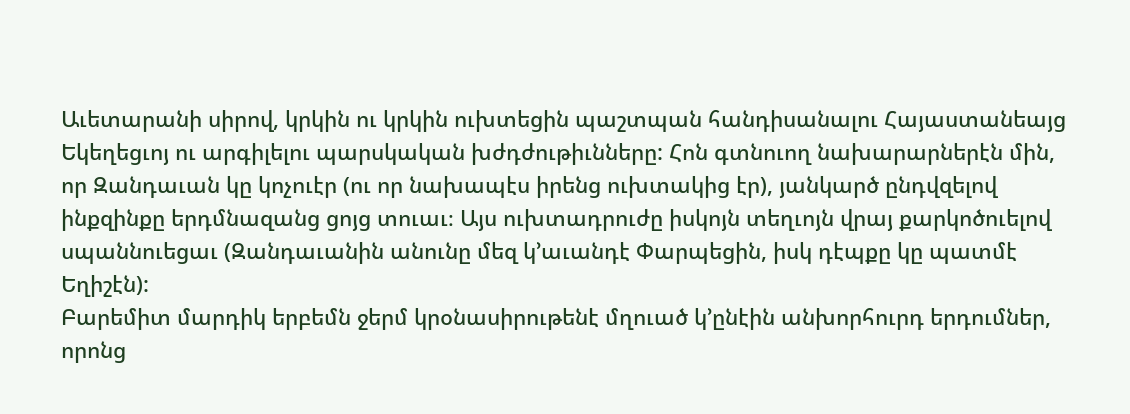Աւետարանի սիրով, կրկին ու կրկին ուխտեցին պաշտպան հանդիսանալու Հայաստանեայց Եկեղեցւոյ ու արգիլելու պարսկական խժդժութիւնները: Հոն գտնուող նախարարներէն մին, որ Զանդաւան կը կոչուէր (ու որ նախապէս իրենց ուխտակից էր), յանկարծ ընդվզելով ինքզինքը երդմնազանց ցոյց տուաւ։ Այս ուխտադրուժը իսկոյն տեղւոյն վրայ քարկոծուելով սպաննուեցաւ (Զանդաւանին անունը մեզ կ՚աւանդէ Փարպեցին, իսկ դէպքը կը պատմէ Եղիշէն):
Բարեմիտ մարդիկ երբեմն ջերմ կրօնասիրութենէ մղուած կ՚ընէին անխորհուրդ երդումներ, որոնց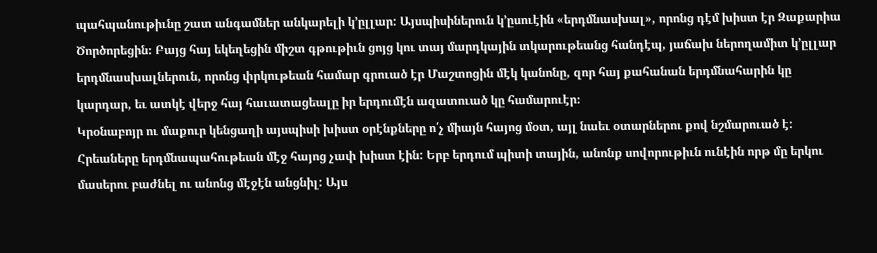պահպանութիւնը շատ անգամներ անկարելի կ՚ըլլար: Այսպիսիներուն կ՚ըսուէին «երդմնասխալ», որոնց դէմ խիստ էր Զաքարիա Ծործորեցին։ Բայց հայ եկեղեցին միշտ գթութիւն ցոյց կու տայ մարդկային տկարութեանց հանդէպ, յաճախ ներողամիտ կ՚ըլլար երդմնասխալներուն, որոնց փրկութեան համար գրուած էր Մաշտոցին մէկ կանոնը, զոր հայ քահանան երդմնահարին կը կարդար, եւ ատկէ վերջ հայ հաւատացեալը իր երդումէն ազատուած կը համարուէր։
Կրօնաբոյր ու մաքուր կենցաղի այսպիսի խիստ օրէնքները ո՛չ միայն հայոց մօտ, այլ նաեւ օտարներու քով նշմարուած է: Հրեաները երդմնապահութեան մէջ հայոց չափ խիստ էին: Երբ երդում պիտի տային, անոնք սովորութիւն ունէին որթ մը երկու մասերու բաժնել ու անոնց մէջէն անցնիլ: Այս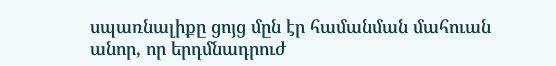սպառնալիքը ցոյց մըն էր համանման մահուան անոր, որ երդմնադրուժ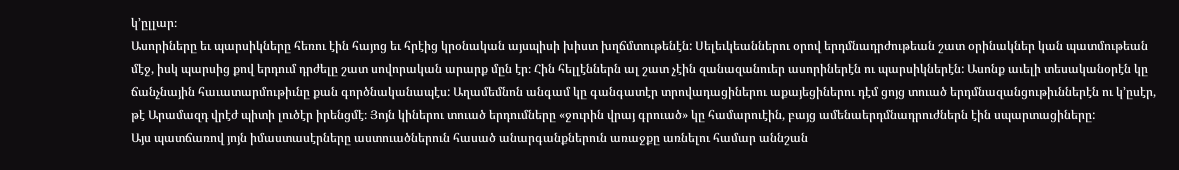կ՚ըլլար։
Ասորիները եւ պարսիկները հեռու էին հայոց եւ հրէից կրօնական այսպիսի խիստ խղճմտութենէն: Սելեւկեաններու օրով երդմնադրժութեան շատ օրինակներ կան պատմութեան մէջ, իսկ պարսից քով երդում դրժելը շատ սովորական արարք մըն էր։ Հին հելլէններն ալ շատ չէին զանազանուեր ասորիներէն ու պարսիկներէն: Ասոնք աւելի տեսականօրէն կը ճանչնային հաւատարմութիւնը քան գործնականապէս: Աղամեմնոն անգամ կը գանգատէր տրովադացիներու աքայեցիներու դէմ ցոյց տուած երդմնազանցութիւններէն ու կ՚ըսէր, թէ Արամազդ վրէժ պիտի լուծէր իրենցմէ։ Յոյն կիներու տուած երդումները «ջուրին վրայ գրուած» կը համարուէին, բայց ամենաերդմնադրուժներն էին սպարտացիները:
Այս պատճառով յոյն իմաստասէրները աստուածներուն հասած անարգանքներուն առաջքը առնելու համար աննշան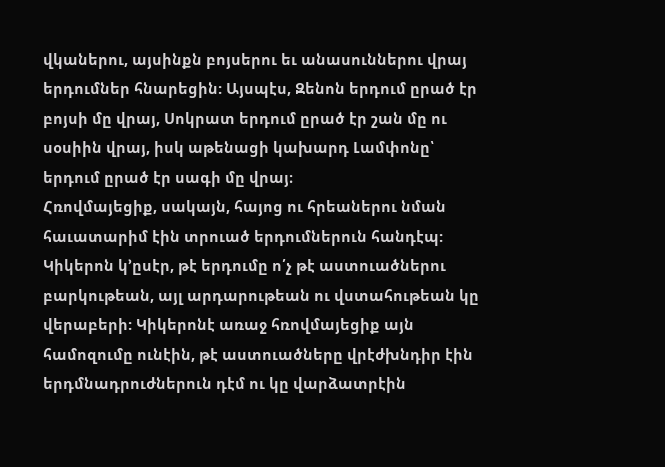վկաներու, այսինքն բոյսերու եւ անասուններու վրայ երդումներ հնարեցին: Այսպէս, Զենոն երդում ըրած էր բոյսի մը վրայ, Սոկրատ երդում ըրած էր շան մը ու սօսիին վրայ, իսկ աթենացի կախարդ Լամփոնը՝ երդում ըրած էր սագի մը վրայ։
Հռովմայեցիք, սակայն, հայոց ու հրեաներու նման հաւատարիմ էին տրուած երդումներուն հանդէպ: Կիկերոն կ՚ըսէր, թէ երդումը ո՛չ թէ աստուածներու բարկութեան, այլ արդարութեան ու վստահութեան կը վերաբերի: Կիկերոնէ առաջ հռովմայեցիք այն համոզումը ունէին, թէ աստուածները վրէժխնդիր էին երդմնադրուժներուն դէմ ու կը վարձատրէին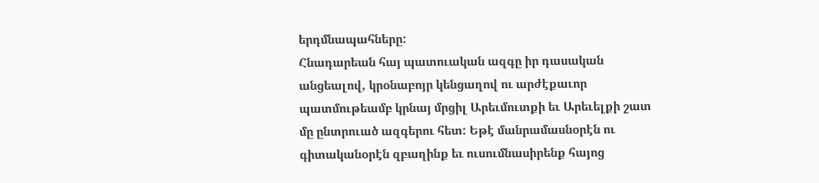երդմնապահները:
Հնադարեան հայ պատուական ազգը իր դասական անցեալով, կրօնաբոյր կենցաղով ու արժէքաւոր պատմութեամբ կրնայ մրցիլ Արեւմուտքի եւ Արեւելքի շատ մը ընտրուած ազգերու հետ: Եթէ մանրամասնօրէն ու գիտականօրէն զբաղինք եւ ուսումնասիրենք հայոց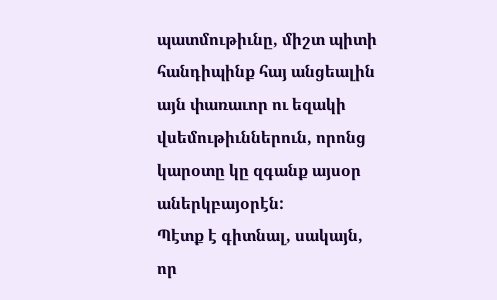պատմութիւնը, միշտ պիտի հանդիպինք հայ անցեալին այն փառաւոր ու եզակի վսեմութիւններուն, որոնց կարօտը կը զգանք այսօր աներկբայօրէն:
Պէտք է գիտնալ, սակայն, որ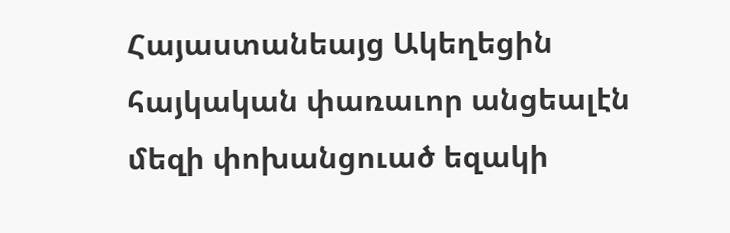Հայաստանեայց Ակեղեցին հայկական փառաւոր անցեալէն մեզի փոխանցուած եզակի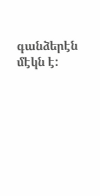գանձերէն մէկն է: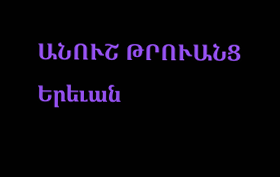ԱՆՈՒՇ ԹՐՈՒԱՆՑ
Երեւան